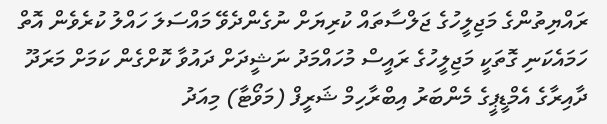ރައްޔިތުންގެ މަޖިލީހުގެ ޖަލްސާތައް ކުރިޔަށް ނުގެންދެވޭ މައްސަލަ ހައްލު ކުރެވެން އޮތް ހަމައެކަނި ގޮތަކީ މަޖިލީހުގެ ރައީސް މުހައްމަދު ނަޝީދަށް ދައުވާ ކޮށްގެން ކަމަށް މަރަދޫ ދާއިރާގެ އެމްޑީޕީގެ މެންބަރު އިބްރާހިމް ޝަރީފް (މަވޯޓާ) މިއަދު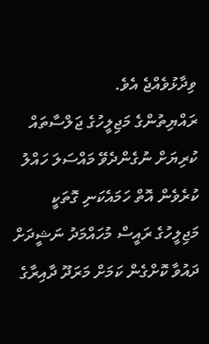ވިދާޅުވެއްޖެ އެވެ.
ރައްޔިތުންގެ މަޖިލީހުގެ ޖަލްސާތައް ކުރިޔަށް ނުގެންދެވޭ މައްސަލަ ހައްލު ކުރެވެން އޮތް ހަމައެކަނި ގޮތަކީ މަޖިލީހުގެ ރައީސް މުހައްމަދު ނަޝީދަށް ދައުވާ ކޮށްގެން ކަމަށް މަރަދޫ ދާއިރާގެ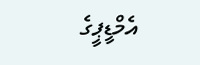އެމްޑީޕީގެ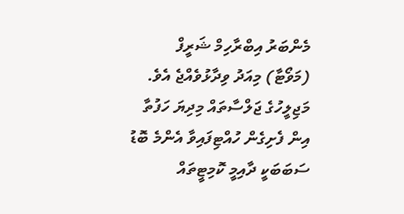މެންބަރު އިބްރާހިމް ޝަރީފް (މަވޯޓާ) މިއަދު ވިދާޅުވެއްޖެ އެވެ.
މަޖިލީހުގެ ޖަލްސާތައް މިދިޔަ ހަފުތާ އިން ފެށިގެން ހުއްޓިފައިވާ އެންމެ ބޮޑު ސަބަބަކީ ދާއިމީ ކޮމިޓީތައް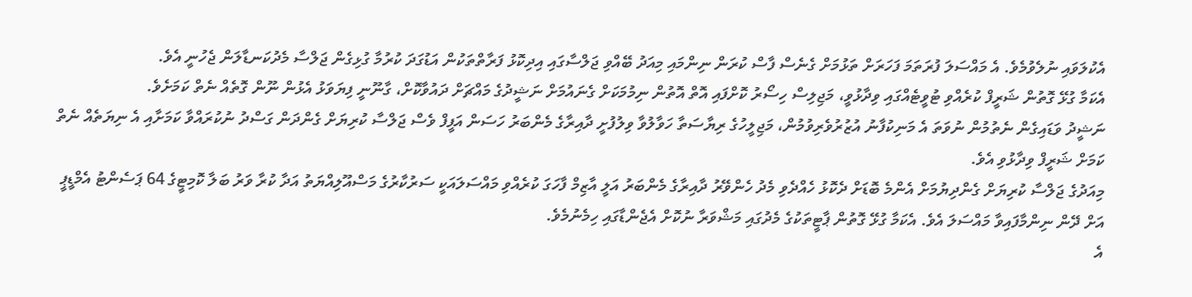އެކުލަވައި ނުލެވުމެވެ. އެ މައްސަލަ ފުރަތަމަ ފަހަރަށް ތަޅުމަށް ގެނެސް ފާސް ކުރަން ނިންމައި މިއަދު ބޭއްވި ޖަލްސާގައި އިދިކޮޅު ފަރާތްތަކުން އަޑުގަދަ ކުރުމާ ގުޅިގެން ޖަލްސާ މެދުކަނޑާލަން ޖެހުނީ އެވެ.
އެކަމާ ގުޅޭ ގޮތުން ޝަރީފް ކުރެއްވި ޓުވީޓެއްގައި ވިދާޅުވީ، މަޖިލިސް ހިސޯރު ކޮށްފައި އޮތް އޮތުން ނިމުމަކަށް ގެނައުމަށް ނަޝީދުގެ މައްޗަށް ދައުވާކޮށް، ގާނޫނީ ފިޔަވަޅު އެޅުން ނޫން ގޮތެއް ނެތް ކަމަށެވެ.
ނަޝީދު ވަޑައިގެން ނެތުމުން ނުވަތަ އެ މަނިކުފާނު އުޒުރުވެރިވުމުން، މަޖިލީހުގެ ރިޔާސަތާ ހަވާލުވާ ވިލުފުށީ ދާއިރާގެ މެންބަރު ހަސަން އަފީފް ވެސް ޖަލްސާ ކުރިޔަށް ގެންދަން ގަސްދު ނުކުރައްވާ ކަމަށާއި އެ ނިޔަތެއް ނެތް ކަމަށް ޝަރީފް ވިދާޅުވި އެވެ.
މިއަދުގެ ޖަލްސާ ކުރިޔަށް ގެންދިޔުމަށް އެންމެ ބޮޑަށް ދެކޮޅު ހެއްދެވި މެދު ހެންވޭރު ދާއިރާގެ މެންބަރު އަލީ އާޒިމް ފާހަގަ ކުރެއްވި މައްސަލައަކީ ސަރުކާރުގެ މަސްއޫލިއްޔަތު އަދާ ކުރާ ވަރު ބަލާ ކޮމިޓީގެ 64 ޕަސެންޓު އެމްޑީޕީ އަށް ދޭން ނިންމާފައިވާ މައްސަލަ އެވެ. އެކަމާ ގުޅޭ ގޮތުން ޕާޓީތަކުގެ މެދުގައި މަޝްވަރާ ނުކޮށް އެޖެންޑާގައި ހިމެނުމެވެ.
އެ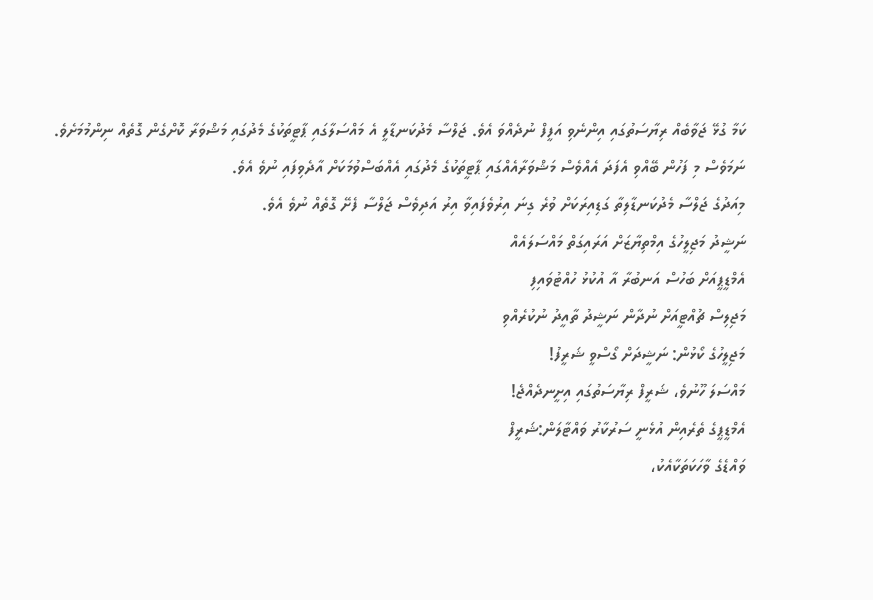ކަމާ ގުޅޭ ޖަވާބެއް ރިޔާސަތުގައި އިންނެވި އަފީފް ނުދެއްވަ އެވެ. ޖަލްސާ މެދުކަނޑާލީ އެ މައްސަލާގައި ޕާޓީތަކުގެ މެދުގައި މަޝްވަރާ ކޮށްގެން ގޮތެއް ނިންމުމަށެވެ.
ނަމަވެސް މި ފަހުން ބޭއްވި އެފަދަ އެއްވެސް މަޝްވަރާއެއްގައި ޕާޓީތަކުގެ މެދުގައި އެއްބަސްވުމަކަށް އާދެވިފައި ނުވެ އެވެ.
މިއަދުގެ ޖަލްސާ މެދުކަނޑާލިތާ ގަޑިއިރަކަށް ވުރެ ގިނަ އިރުވެފައިވާ އިރު އަދިވެސް ޖަލްސާ ފެށޭ ގޮތެއް ނުވެ އެވެ.
ނަޝީދު މަޖިލީހުގެ އިމްތިޔާޒަށް އަރައިގަތް މައްސަލައެއް
އެމްޑީޕީއަށް ބަހުސް އަނބުރާ އާ އުކުޅު ހުއްޓުވައިފި
މަޖިލިސް ޗުއްޓީއަށް ނުދާން ނަޝީދު ތާއީދު ނުކުރެއްވި
މަޖިލީހުގެ ކޯޅުން: ނަޝީދަށް ގޯސްވީ ޝަރީފު!
މައްސަލަ ހޫނުވެ، ޝަރީފް ރިޔާސަތުގައި އިށީނދެއްޖެ!
އެމްޑީޕީގެ ތެރެއިން އުޅެނީ ސަރުކާރު ވައްޓާލަން:ޝަރީފް
ވައްޑެގެ ވާހަކަތަކާއެކު،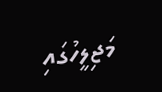މަޖިލީހުގައި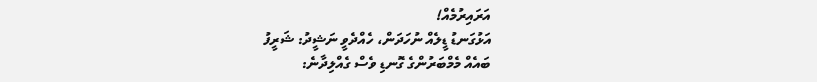އަރައިރުމެއް!
އަޅުގަނޑު ޑީލެއް ނުހަދަން، ހެއްދެވީ ނަޝީދު: ޝަރީފު
ބައެއް މެމްބަރުންގެ ގޮނޑި ވެސް ގެއްލިދާނެ: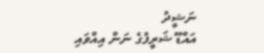ނަޝީދު
އައްޑޫ ޝަރީފުގެ ނަން އިއްވައި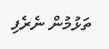ތަޅުމުން ނެރެފި